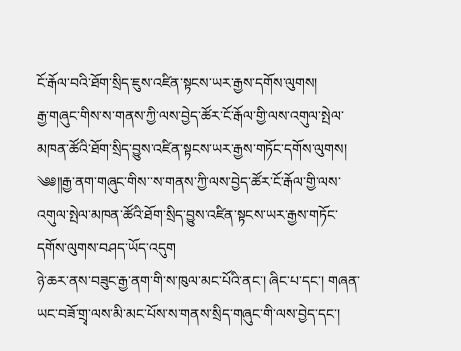ངོ་རྒོལ་བའི་ཐོག་སྲིད་ཇུས་འཛིན་སྟངས་ཡར་རྒྱས་དགོས་ལུགས།
རྒྱ་གཞུང་གིས་ས་གནས་ཀྱི་ལས་བྱེད་ཚོར་ངོ་རྒོལ་གྱི་ལས་འགུལ་སྤེལ་མཁན་ཚོའི་ཐོག་སྲིད་བྱུས་འཛིན་སྟངས་ཡར་རྒྱས་གཏོང་དགོས་ལུགས།
༄༅༎རྒྱ་ནག་གཞུང་གིས་་ས་གནས་ཀྱི་ལས་བྱེད་ཚོར་ངོ་རྒོལ་གྱི་ལས་འགུལ་སྤེལ་མཁན་ཚོའི་ཐོག་སྲིད་བྱུས་འཛིན་སྟངས་ཡར་རྒྱས་གཏོང་དགོས་ལུགས་བཤད་ཡོད་འདུག
ཉེ་ཆར་ནས་བཟུང་རྒྱ་ནག་གི་ས་ཁུལ་མང་པོའི་ནང་། ཞིང་པ་དང་། གཞན་ཡང་བཟོ་གྲྭ་ལས་མི་མང་པོས་ས་གནས་སྲིད་གཞུང་གི་ལས་བྱེད་དང་།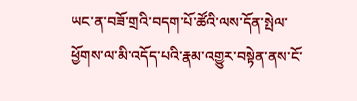ཡང་ན་བཟོ་གྲའི་བདག་པོ་ཚོའི་ལས་དོན་སྤེལ་ཕྱོགས་ལ་མི་འདོད་པའི་རྣམ་འགྱུར་བསྟེན་ནས་ངོ་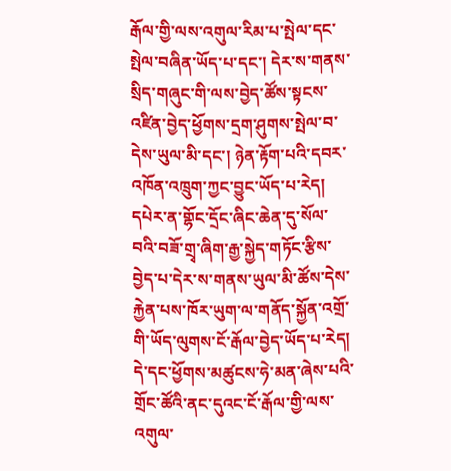རྒོལ་གྱི་ལས་འགུལ་རིམ་པ་སྤེལ་དང་སྤེལ་བཞིན་ཡོད་པ་དང་། དེར་ས་གནས་སྲིད་གཞུང་གི་ལས་བྱེད་ཚོས་སྟངས་འཛིན་བྱེད་ཕྱོགས་དྲག་ཤུགས་སྤེལ་བ་དེས་ཡུལ་མི་དང་། ཉེན་རྟོག་པའི་དབར་འཁོན་འཁྲུག་ཀྱང་བྱུང་ཡོད་པ་རེད། དཔེར་ན་གྷོང་དྲོང་ཞིང་ཆེན་དུ་སོལ་བའི་བཟོ་གྲྭ་ཞིག་རྒྱ་སྐྱེད་གཏོང་རྩིས་བྱེད་པ་དེར་ས་གནས་ཡུལ་མི་ཚོས་དེས་རྐྱེན་པས་ཁོར་ཡུག་ལ་གནོད་སྐྱོན་འགྲོ་གི་ཡོད་ལུགས་ངོ་རྒོལ་བྱེད་ཡོད་པ་རེད། དེ་དང་ཕྱོགས་མཚུངས་ཧེ་མན་ཞེས་པའི་གྲོང་ཚོའི་ནང་དུའང་ངོ་རྒོལ་གྱི་ལས་འགུལ་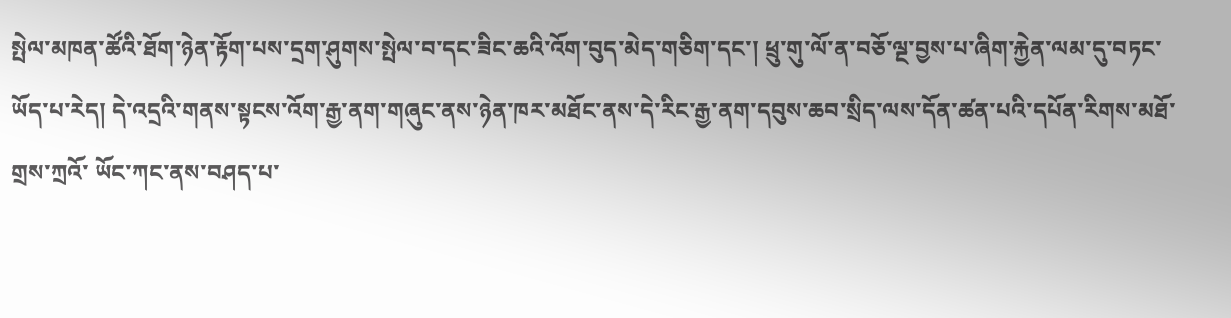སྤེལ་མཁན་ཚོའི་ཐོག་ཉེན་རྟོག་པས་དྲག་ཤུགས་སྤེལ་བ་དང་ཟིང་ཆའི་འོག་བུད་མེད་གཅིག་དང་། ཕྲུ་གུ་ལོ་ན་བཅོ་ལྔ་བྱས་པ་ཞིག་རྐྱེན་ལམ་དུ་བཏང་ཡོད་པ་རེད། དེ་འདྲའི་གནས་སྟངས་འོག་རྒྱ་ནག་གཞུང་ནས་ཉེན་ཁར་མཐོང་ནས་དེ་རིང་རྒྱ་ནག་དབུས་ཆབ་སྲིད་ལས་དོན་ཚན་པའི་དཔོན་རིགས་མཐོ་གྲས་ཀྲའོ་ ཡོང་ཀང་ནས་བཤད་པ་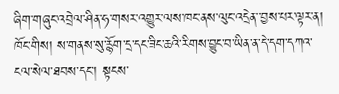ཞིག་གཞུང་འབྲེལ་ཤིན་ཧ་གསར་འགྱུར་ལས་ཁང་ནས་ལུང་འདྲེན་་བྱས་པར་ལྟར་ན། ཁོང་གིས། ས་གནས་སུ་རྙོག་དྲ་དང་ཟིང་ཆའི་རིགས་བྱུང་བ་ཡིན་ན་དེ་དག་དཀའ་ངལ་སེལ་ཐབས་དང་། སྟངས་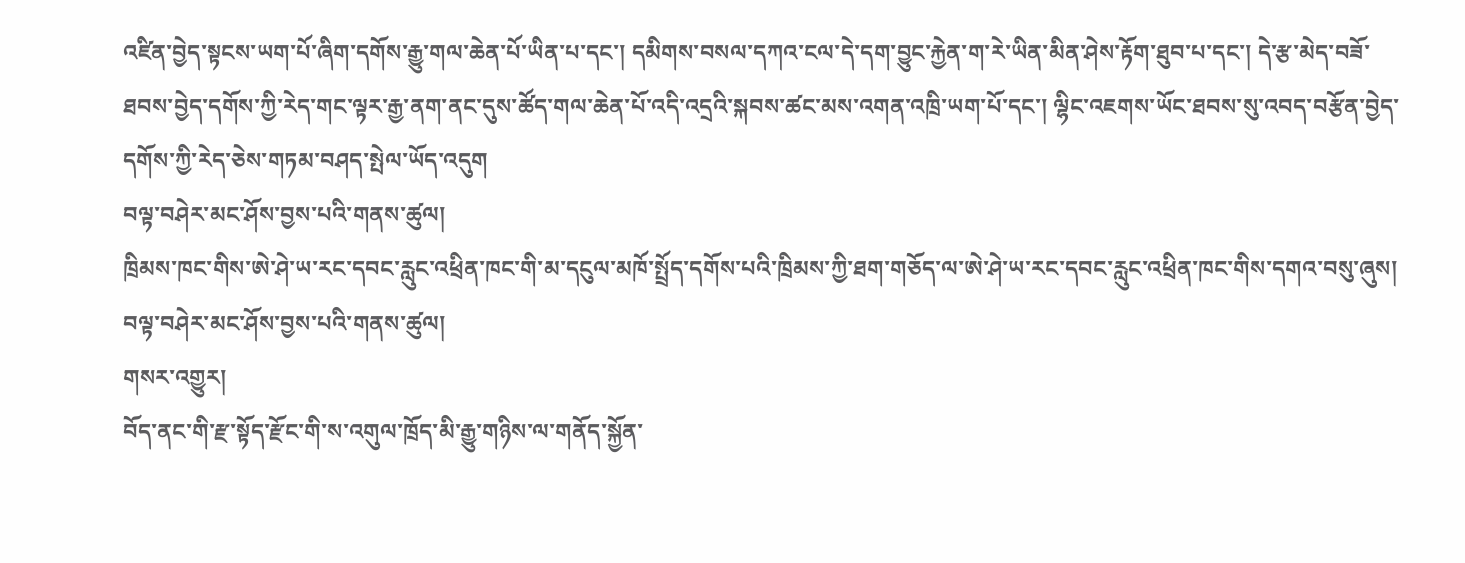འཛིན་བྱེད་སྟངས་ཡག་པོ་ཞིག་དགོས་རྒྱུ་གལ་ཆེན་པོ་ཡིན་པ་དང་། དམིགས་བསལ་དཀའ་ངལ་དེ་དག་བྱུང་རྐྱེན་ག་རེ་ཡིན་མིན་ཤེས་རྟོག་ཐུབ་པ་དང་། དེ་རྩ་མེད་བཟོ་ཐབས་བྱེད་དགོས་ཀྱི་རེད་གང་ལྟར་རྒྱ་ནག་ནང་དུས་ཚོད་གལ་ཆེན་པོ་འདི་འདྲའི་སྐབས་ཚང་མས་འགན་འཁྲི་ཡག་པོ་དང་། ལྷིང་འཇགས་ཡོང་ཐབས་སུ་འབད་བརྩོན་བྱེད་དགོས་ཀྱི་རེད་ཅེས་གཏམ་བཤད་སྤེལ་ཡོད་འདུག
བལྟ་བཤེར་མང་ཤོས་བྱས་པའི་གནས་ཚུལ།
ཁྲིམས་ཁང་གིས་ཨེ་ཤེ་ཡ་རང་དབང་རླུང་འཕྲིན་ཁང་གི་མ་དངུལ་མཁོ་སྤྲོད་དགོས་པའི་ཁྲིམས་ཀྱི་ཐག་གཅོད་ལ་ཨེ་ཤེ་ཡ་རང་དབང་རླུང་འཕྲིན་ཁང་གིས་དགའ་བསུ་ཞུས།
བལྟ་བཤེར་མང་ཤོས་བྱས་པའི་གནས་ཚུལ།
གསར་འགྱུར།
བོད་ནང་གི་རྫ་སྟོད་རྫོང་གི་ས་འགུལ་ཁྲོད་མི་རྒྱུ་གཉིས་ལ་གནོད་སྐྱོན་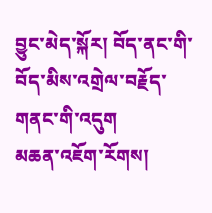བྱུང་མེད་སྐོར། བོད་ནང་གི་བོད་མིས་འགྲེལ་བརྗོད་གནང་གི་འདུག
མཆན་འཇོག་རོགས།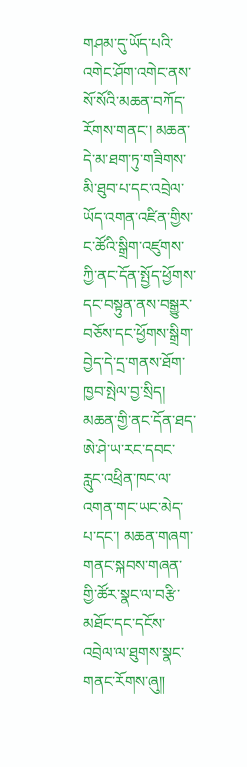གཤམ་དུ་ཡོད་པའི་འགེང་ཤོག་འགེང་ནས་སོ་སོའི་མཆན་བཀོད་རོགས་གནང་། མཆན་དེ་མ་ཐག་ཏུ་གཟིགས་མི་ཐུབ་པ་དང་འབྲེལ་ཡོད་འགན་འཛིན་གྱིས་ང་ཚོའི་སྒྲིག་འཛུགས་ཀྱི་ནང་དོན་སྤྱོད་ཕྱོགས་དང་བསྟུན་ནས་བསྒྱུར་བཅོས་དང་ཕྱོགས་སྒྲིག་བྱེད་དེ་དྲ་གནས་ཐོག་ཁྱབ་སྤེལ་བྱ་སྲིད། མཆན་གྱི་ནང་དོན་ཐད་ཨེ་ཤེ་ཡ་རང་དབང་རླུང་འཕྲིན་ཁང་ལ་འགན་གང་ཡང་མེད་པ་དང་། མཆན་གཞག་གནང་སྐབས་གཞན་གྱི་ཚོར་སྣང་ལ་བརྩི་མཐོང་དང་དངོས་འབྲེལ་ལ་ཐུགས་སྣང་གནང་རོགས་ཞུ༎